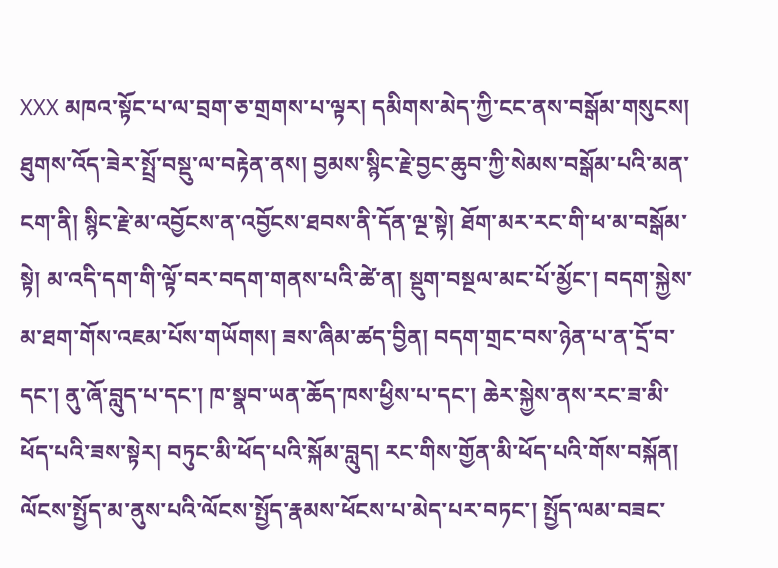XXX མཁའ་སྟོང་པ་ལ་བྲག་ཅ་གྲགས་པ་ལྟར། དམིགས་མེད་ཀྱི་ངང་ནས་བསྒོམ་གསུངས། ཐུགས་འོད་ཟེར་སྤྲོ་བསྡུ་ལ་བརྟེན་ནས། བྱམས་སྙིང་རྗེ་བྱང་ཆུབ་ཀྱི་སེམས་བསྒོམ་པའི་མན་ངག་ནི། སྙིང་རྗེ་མ་འབྱོངས་ན་འབྱོངས་ཐབས་ནི་དོན་ལྔ་སྟེ། ཐོག་མར་རང་གི་ཕ་མ་བསྒོམ་སྟེ། མ་འདི་དག་གི་ལྟོ་བར་བདག་གནས་པའི་ཚེ་ན། སྡུག་བསྔལ་མང་པོ་མྱོང་། བདག་སྐྱེས་མ་ཐག་གོས་འཇམ་པོས་གཡོགས། ཟས་ཞིམ་ཚད་བྱིན། བདག་གྲང་བས་ཉེན་པ་ན་དྲོ་བ་དང་། ནུ་ཞོ་བླུད་པ་དང་། ཁ་སྣབ་ཡན་ཆོད་ཁས་ཕྱིས་པ་དང་། ཆེར་སྐྱེས་ནས་རང་ཟ་མི་ཕོད་པའི་ཟས་སྟེར། བཏུང་མི་ཕོད་པའི་སྐོམ་བླུད། རང་གིས་གྱོན་མི་ཕོད་པའི་གོས་བསྐོན། ལོངས་སྤྱོད་མ་ནུས་པའི་ལོངས་སྤྱོད་རྣམས་ཕོངས་པ་མེད་པར་བཏང་། སྤྱོད་ལམ་བཟང་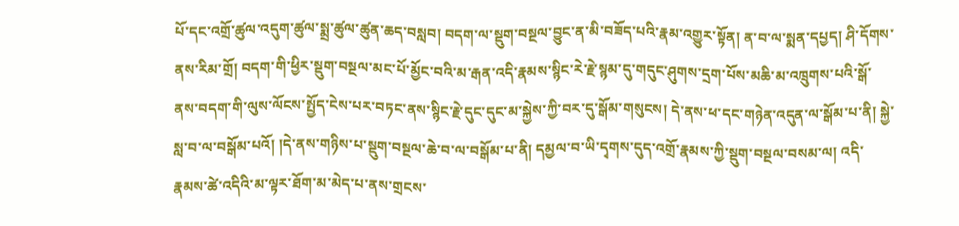པོ་དང་འགྲོ་ཚུལ་འདུག་ཚུལ་སྨྲ་ཚུལ་ཚུན་ཆད་བསླབ། བདག་ལ་སྡུག་བསྔལ་བྱུང་ན་མི་བཟོད་པའི་རྣམ་འགྱུར་སྟོན། ན་བ་ལ་སྨན་དཔྱད། ཤི་དོགས་ནས་རིམ་གྲོ། བདག་གི་ཕྱིར་སྡུག་བསྔལ་མང་པོ་མྱོང་བའི་མ་རྒན་འདི་རྣམས་སྙིང་རེ་རྗེ་སྙམ་དུ་གདུང་ཤུགས་དྲག་པོས་མཆི་མ་འཁྲུགས་པའི་སྒོ་ནས་བདག་གི་ལུས་ལོངས་སྤྱོད་ངེས་པར་བཏང་ནས་སྙིང་རྗེ་དུང་དུང་མ་སྐྱེས་ཀྱི་བར་དུ་སྒོམ་གསུངས། དེ་ནས་ཕ་དང་གཉེན་འདུན་ལ་སྒོམ་པ་ནི། སྐྱེ་སླ་བ་ལ་བསྒོམ་པའོ། །དེ་ནས་གཉིས་པ་སྡུག་བསྔལ་ཆེ་བ་ལ་བསྒོམ་པ་ནི། དམྱལ་བ་ཡི་དྭགས་དུད་འགྲོ་རྣམས་ཀྱི་སྡུག་བསྔལ་བསམ་ལ། འདི་རྣམས་ཚེ་འདིའི་མ་ལྟར་ཐོག་མ་མེད་པ་ནས་གྲངས་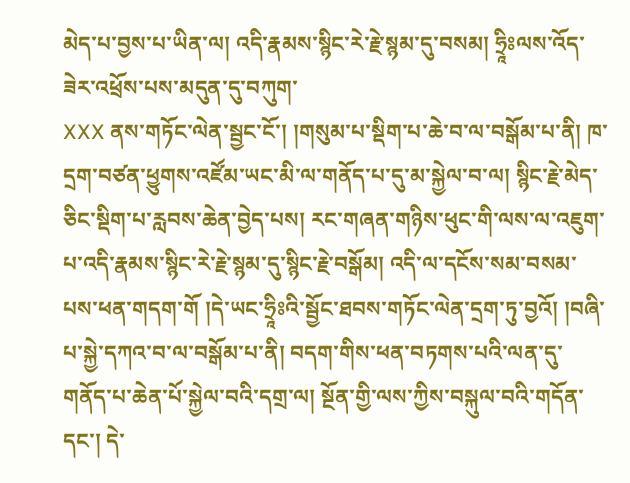མེད་པ་བྱས་པ་ཡིན་ལ། འདི་རྣམས་སྙིང་རེ་རྗེ་སྙམ་དུ་བསམ། ཧྲཱིཿལས་འོད་ཟེར་འཕྲོས་པས་མདུན་དུ་བཀུག་
XXX ནས་གཏོང་ལེན་སྦྱང་ངོ་། །གསུམ་པ་སྡིག་པ་ཆེ་བ་ལ་བསྒོམ་པ་ནི། ཁ་དྲག་བཙན་ཕྱུགས་འཛོམ་ཡང་མི་ལ་གནོད་པ་དུ་མ་སྐྱེལ་བ་ལ། སྙིང་རྗེ་མེད་ཅིང་སྡིག་པ་རླབས་ཆེན་བྱེད་པས། རང་གཞན་གཉིས་ཕུང་གི་ལས་ལ་འཇུག་པ་འདི་རྣམས་སྙིང་རེ་རྗེ་སྙམ་དུ་སྙིང་རྗེ་བསྒོམ། འདི་ལ་དངོས་སམ་བསམ་པས་ཕན་གདག་གོ །དེ་ཡང་ཧྲཱིཿའི་སྦྱོང་ཐབས་གཏོང་ལེན་དྲག་ཏུ་བྱའོ། །བཞི་པ་སྐྱེ་དཀའ་བ་ལ་བསྒོམ་པ་ནི། བདག་གིས་ཕན་བཏགས་པའི་ལན་དུ་གནོད་པ་ཆེན་པོ་སྐྱེལ་བའི་དགྲ་ལ། སྔོན་གྱི་ལས་ཀྱིས་བསྐུལ་བའི་གདོན་དང་། དེ་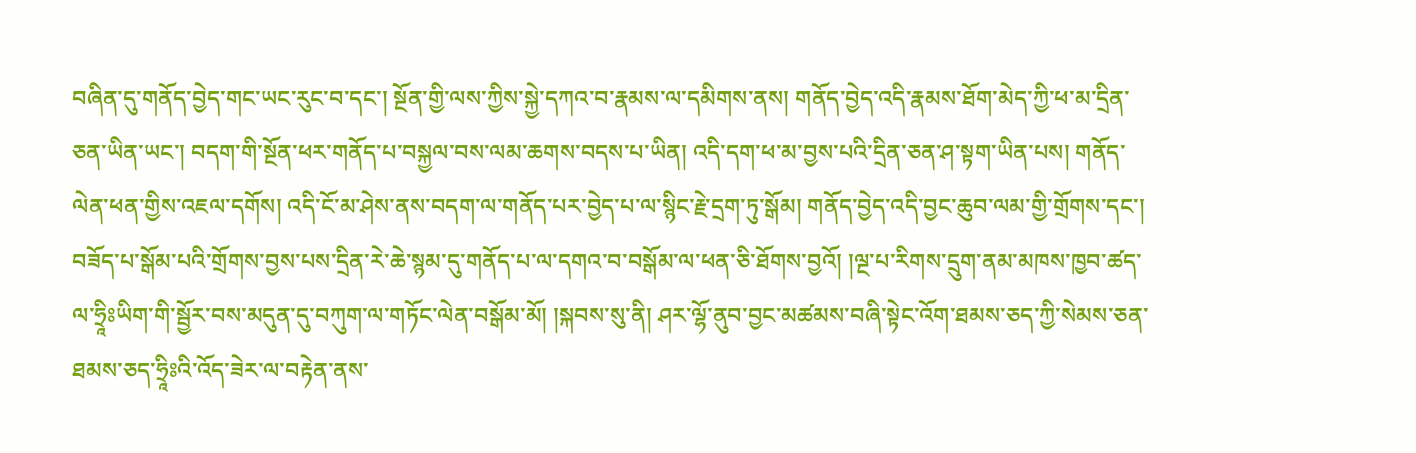བཞིན་དུ་གནོད་བྱེད་གང་ཡང་རུང་བ་དང་། སྔོན་གྱི་ལས་ཀྱིས་སྐྱེ་དཀའ་བ་རྣམས་ལ་དམིགས་ནས། གནོད་བྱེད་འདི་རྣམས་ཐོག་མེད་ཀྱི་ཕ་མ་དྲིན་ཅན་ཡིན་ཡང་། བདག་གི་སྔོན་ཕར་གནོད་པ་བསྐྱལ་བས་ལམ་ཆགས་བདས་པ་ཡིན། འདི་དག་ཕ་མ་བྱས་པའི་དྲིན་ཅན་ཤ་སྟག་ཡིན་པས། གནོད་ལེན་ཕན་གྱིས་འཇལ་དགོས། འདི་ངོ་མ་ཤེས་ནས་བདག་ལ་གནོད་པར་བྱེད་པ་ལ་སྙིང་རྗེ་དྲག་ཏུ་སྒོམ། གནོད་བྱེད་འདི་བྱང་ཆུབ་ལམ་གྱི་གྲོགས་དང་། བཟོད་པ་སྒོམ་པའི་གྲོགས་བྱས་པས་དྲིན་རེ་ཆེ་སྙམ་དུ་གནོད་པ་ལ་དགའ་བ་བསྒོམ་ལ་ཕན་ཅི་ཐོགས་བྱའོ། །ལྔ་པ་རིགས་དྲུག་ནམ་མཁས་ཁྱབ་ཚད་ལ་ཧྲཱིཿཡིག་གི་སྦྱོར་བས་མདུན་དུ་བཀུག་ལ་གཏོང་ལེན་བསྒོམ་མོ། །སྐབས་སུ་ནི། ཤར་ལྷོ་ནུབ་བྱང་མཚམས་བཞི་སྟེང་འོག་ཐམས་ཅད་ཀྱི་སེམས་ཅན་ཐམས་ཅད་ཧྲཱིཿའི་འོད་ཟེར་ལ་བརྟེན་ནས་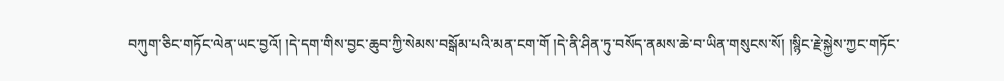བཀུག་ཅིང་གཏོང་ལེན་ཡང་བྱའོ། །དེ་དག་གིས་བྱང་ཆུབ་ཀྱི་སེམས་བསྒོམ་པའི་མན་ངག་གོ །དེ་ནི་ཤིན་ཏུ་བསོད་ནམས་ཆེ་བ་ཡིན་གསུངས་སོ། །སྙིང་རྗེ་སྐྱེས་ཀྱང་གཏོང་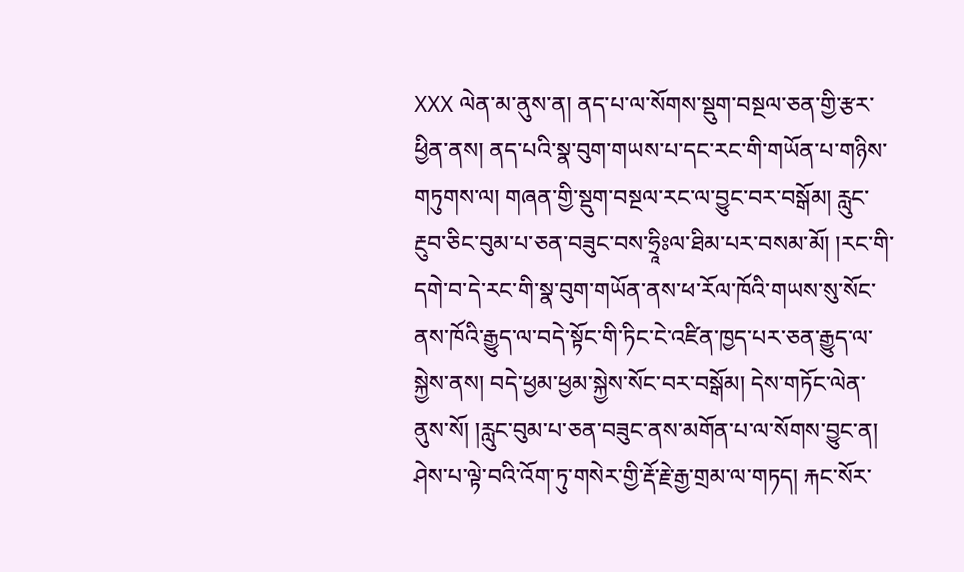XXX ལེན་མ་ནུས་ན། ནད་པ་ལ་སོགས་སྡུག་བསྔལ་ཅན་གྱི་རྩར་ཕྱིན་ནས། ནད་པའི་སྣ་བུག་གཡས་པ་དང་རང་གི་གཡོན་པ་གཉིས་གཏུགས་ལ། གཞན་གྱི་སྡུག་བསྔལ་རང་ལ་བྱུང་བར་བསྒོམ། རླུང་རྔུབ་ཅིང་བུམ་པ་ཅན་བཟུང་བས་ཧྲཱིཿལ་ཐིམ་པར་བསམ་མོ། །རང་གི་དགེ་བ་དེ་རང་གི་སྣ་བུག་གཡོན་ནས་ཕ་རོལ་ཁོའི་གཡས་སུ་སོང་ནས་ཁོའི་རྒྱུད་ལ་བདེ་སྟོང་གི་ཏིང་ངེ་འཛིན་ཁྱད་པར་ཅན་རྒྱུད་ལ་སྐྱེས་ནས། བདེ་ཕྱམ་ཕྱམ་སྐྱེས་སོང་བར་བསྒོམ། དེས་གཏོང་ལེན་ནུས་སོ། །རླུང་བུམ་པ་ཅན་བཟུང་ནས་མགོན་པ་ལ་སོགས་བྱུང་ན། ཤེས་པ་ལྟེ་བའི་འོག་ཏུ་གསེར་གྱི་རྡོ་རྗེ་རྒྱ་གྲམ་ལ་གཏད། རྐང་སོར་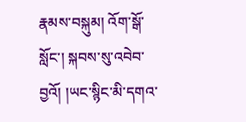རྣམས་བསྐུམ། འོག་སྒོ་སློང་། སྐབས་སུ་འབེབ་བྱའོ། །ཡང་སྙིང་མི་དགའ་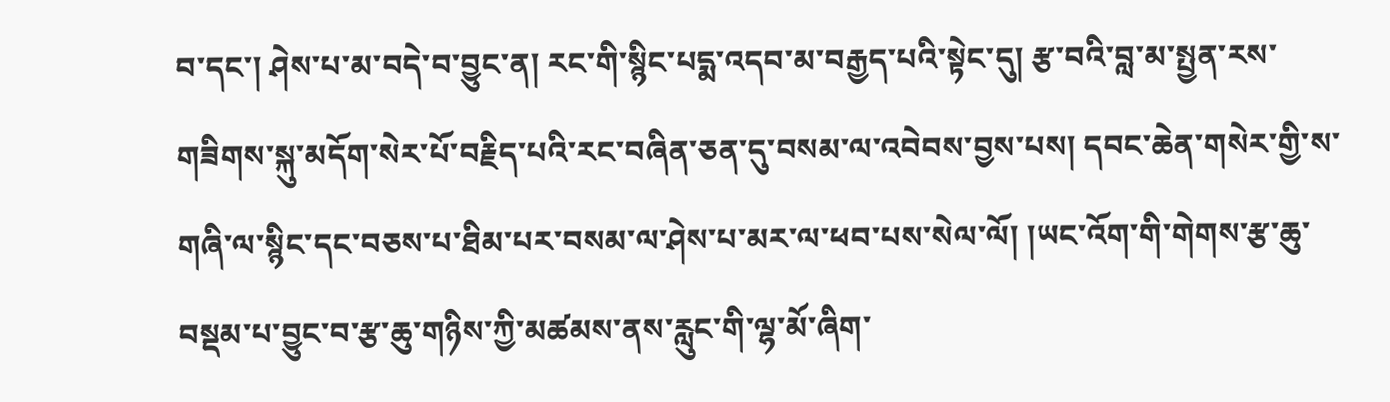བ་དང་། ཤེས་པ་མ་བདེ་བ་བྱུང་ན། རང་གི་སྙིང་པདྨ་འདབ་མ་བརྒྱད་པའི་སྟེང་དུ། རྩ་བའི་བླ་མ་སྤྱན་རས་གཟིགས་སྐུ་མདོག་སེར་པོ་བརྗིད་པའི་རང་བཞིན་ཅན་དུ་བསམ་ལ་འབེབས་བྱས་པས། དབང་ཆེན་གསེར་གྱི་ས་གཞི་ལ་སྙིང་དང་བཅས་པ་ཐིམ་པར་བསམ་ལ་ཤེས་པ་མར་ལ་ཕབ་པས་སེལ་ལོ། །ཡང་འོག་གི་གེགས་རྩ་ཆུ་བསྡམ་པ་བྱུང་བ་རྩ་ཆུ་གཉིས་ཀྱི་མཚམས་ནས་རླུང་གི་ལྷ་མོ་ཞིག་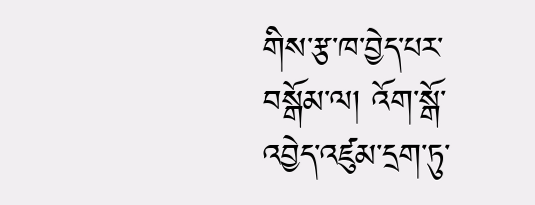གིས་རྩ་ཁ་བྱེད་པར་བསྒོམ་ལ། འོག་སྒོ་འབྱེད་འཛུམ་དྲག་ཏུ་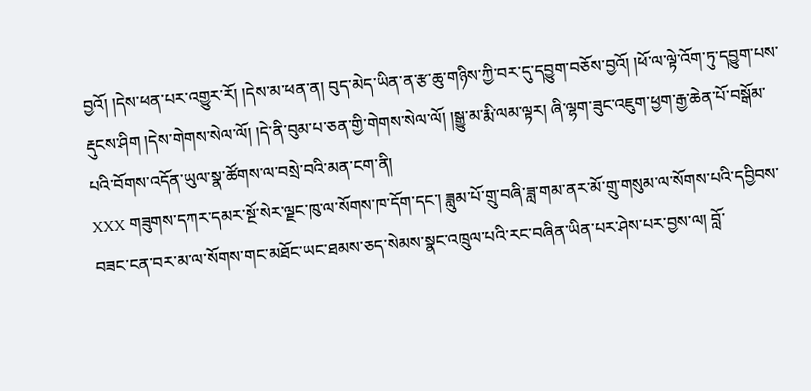བྱའོ། །དེས་ཕན་པར་འགྱུར་རོ། །དེས་མ་ཕན་ན། བུད་མེད་ཡིན་ན་རྩ་ཆུ་གཉིས་ཀྱི་བར་དུ་དབྱུག་བཅོས་བྱའོ། །ཕོ་ལ་ལྟེ་འོག་ཏུ་དབྱུག་པས་རྡུངས་ཤིག །དེས་གེགས་སེལ་ལོ། །དེ་ནི་བུམ་པ་ཅན་གྱི་གེགས་སེལ་ལོ། །སྒྱུ་མ་རྨི་ལམ་ལྟར། ཞི་ལྷག་ཟུང་འཇུག་ཕྱག་རྒྱ་ཆེན་པོ་བསྒོམ་པའི་བོགས་འདོན་ཡུལ་སྣ་ཚོགས་ལ་བསྲེ་བའི་མན་ངག་ནི།
XXX གཟུགས་དཀར་དམར་སྔོ་སེར་ལྗང་ཁུ་ལ་སོགས་ཁ་དོག་དང་། ཟླུམ་པོ་གྲུ་བཞི་ཟླ་གམ་ནར་མོ་གྲུ་གསུམ་ལ་སོགས་པའི་དབྱིབས་བཟང་ངན་བར་མ་ལ་སོགས་གང་མཐོང་ཡང་ཐམས་ཅད་སེམས་སྣང་འཁྲུལ་པའི་རང་བཞིན་ཡིན་པར་ཤེས་པར་བྱས་ལ། བློ་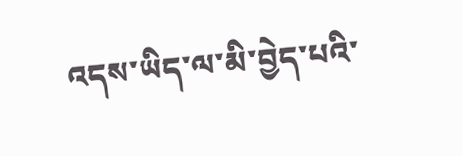འདས་ཡིད་ལ་མི་བྱེད་པའི་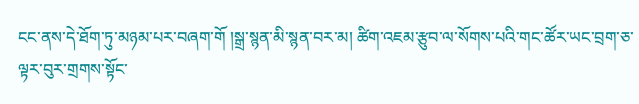ངང་ནས་དེ་ཐོག་ཏུ་མཉམ་པར་བཞག་གོ །སྒྲ་སྙན་མི་སྙན་བར་མ། ཚིག་འཇམ་རྩུབ་ལ་སོགས་པའི་གང་ཚོར་ཡང་བྲག་ཅ་ལྟར་བུར་གྲགས་སྟོང་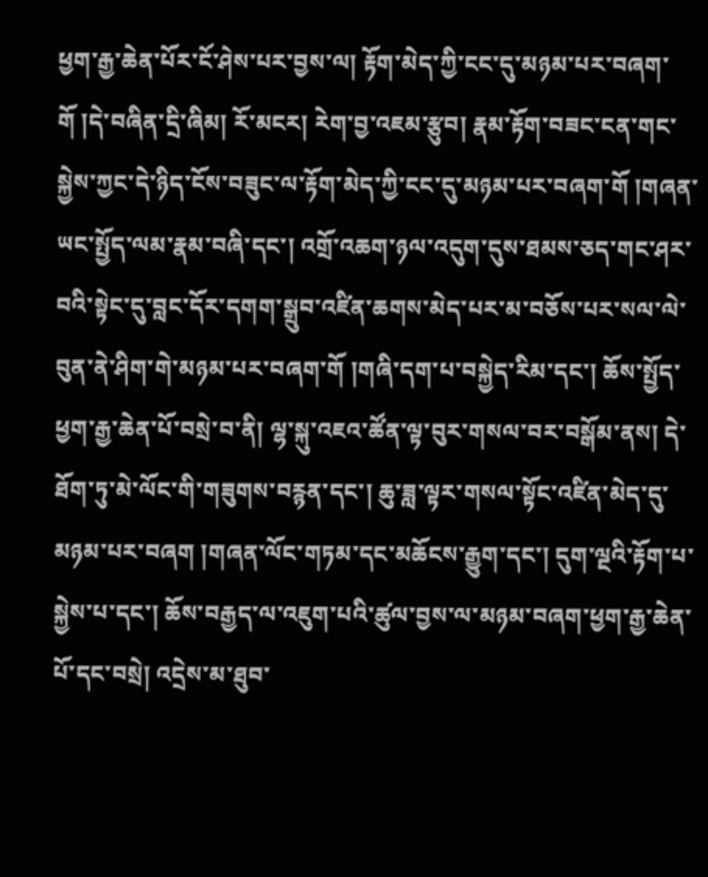ཕྱག་རྒྱ་ཆེན་པོར་ངོ་ཤེས་པར་བྱས་ལ། རྟོག་མེད་ཀྱི་ངང་དུ་མཉམ་པར་བཞག་གོ །དེ་བཞིན་དྲི་ཞིམ། རོ་མངར། རེག་བྱ་འཇམ་རྩུབ། རྣམ་རྟོག་བཟང་ངན་གང་སྐྱེས་ཀྱང་དེ་ཉིད་ངོས་བཟུང་ལ་རྟོག་མེད་ཀྱི་ངང་དུ་མཉམ་པར་བཞག་གོ །གཞན་ཡང་སྤྱོད་ལམ་རྣམ་བཞི་དང་། འགྲོ་འཆག་ཉལ་འདུག་དུས་ཐམས་ཅད་གང་ཤར་བའི་སྟེང་དུ་བླང་དོར་དགག་སྒྲུབ་འཛིན་ཆགས་མེད་པར་མ་བཅོས་པར་སལ་ལེ་བུན་ནེ་ཤིག་གེ་མཉམ་པར་བཞག་གོ །གཞི་དག་པ་བསྐྱེད་རིམ་དང་། ཆོས་སྤྱོད་ཕྱག་རྒྱ་ཆེན་པོ་བསྲེ་བ་ནི། ལྷ་སྐུ་འཇའ་ཚོན་ལྟ་བུར་གསལ་བར་བསྒོམ་ནས། དེ་ཐོག་ཏུ་མེ་ལོང་གི་གཟུགས་བརྙན་དང་། ཆུ་ཟླ་ལྟར་གསལ་སྟོང་འཛིན་མེད་དུ་མཉམ་པར་བཞག །གཞན་ལོང་གཏམ་དང་མཆོངས་རྒྱུག་དང་། དུག་ལྔའི་རྟོག་པ་སྐྱེས་པ་དང་། ཆོས་བརྒྱད་ལ་འཇུག་པའི་ཚུལ་བྱས་ལ་མཉམ་བཞག་ཕྱག་རྒྱ་ཆེན་པོ་དང་བསྲེ། འདྲེས་མ་ཐུབ་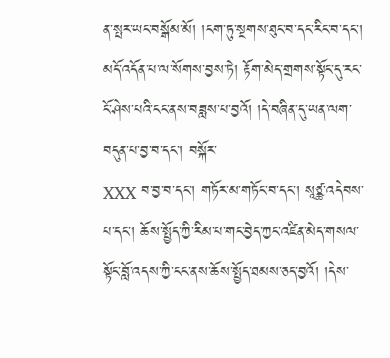ན་སྤར་ཡང་བསྒོམ་མོ། །ངག་ཏུ་སྔགས་ཐུང་བ་དང་རིང་བ་དང་། མདོ་འདོན་པ་ལ་སོགས་བྱས་ཏེ། རྟོག་མེད་གྲགས་སྟོང་དུ་རང་ངོ་ཤེས་པའི་ངང་ནས་བཟླས་པ་བྱའོ། །དེ་བཞིན་དུ་ཡན་ལག་བདུན་པ་བྱ་བ་དང་། བསྐོར་
XXX བ་བྱ་བ་དང་། གཏོར་མ་གཏོང་བ་དང་། སཱཙྪ་འདེབས་པ་དང་། ཆོས་སྤྱོད་ཀྱི་རིམ་པ་གང་བྱེད་ཀྱང་འཛིན་མེད་གསལ་སྟོང་བློ་འདས་ཀྱི་ངང་ནས་ཆོས་སྤྱོད་ཐམས་ཅད་བྱའོ། །དེས་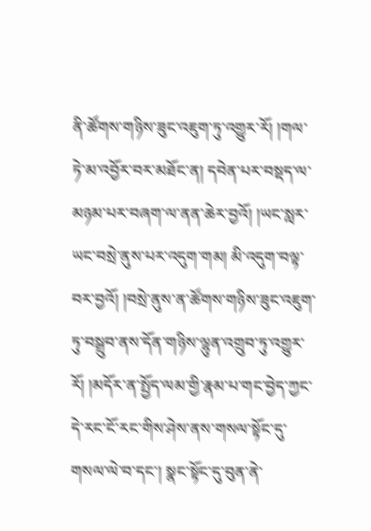ནི་ཚོགས་གཉིས་ཟུང་འཇུག་ཏུ་འགྱུར་རོ། །གལ་ཏེ་མ་འབྱོར་བར་མཐོང་ན། དབེན་པར་བསྡད་ལ་མཉམ་པར་བཞག་ལ་ནན་ཆེར་བྱའོ། །ཡང་སླར་ཡང་བསྲེ་ནུས་པར་འདུག་གམ། མི་འདུག་བལྟ་བར་བྱའོ། །བསྲེ་ནུས་ན་ཚོགས་གཉིས་ཟུང་འཇུག་ཏུ་བསྒྲུབ་ནས་དོན་གཉིས་ལྷུན་འགྲུབ་ཏུ་འགྱུར་རོ། །མདོར་ན་སྤྱོད་ལམ་གྱི་རྣམ་པ་གང་བྱེད་ཀྱང་དེ་རང་ངོ་རང་གིས་ཤེས་ནས་གསལ་སྟོང་དུ་གསལ་ལེ་བ་དང་། སྣང་སྟོང་དུ་བུན་ནེ་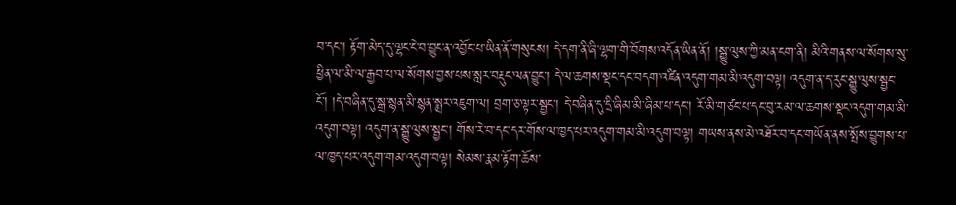བ་དང་། རྟོག་མེད་དུ་ལྷང་ངེ་བ་བྱུང་ན་འབྱོང་པ་ཡིན་ནོ་གསུངས། དེ་དག་ནི་ཞི་ལྷག་གི་བོགས་འདོན་ཡིན་ནོ། །སྒྱུ་ལུས་ཀྱི་མན་ངག་ནི། མིའི་གནས་ལ་སོགས་སུ་ཕྱིན་ལ་མི་ལ་རྒྱབ་པ་ལ་སོགས་བྱས་པས་སླར་བརྡུང་ལན་བྱུང་། དེ་ལ་ཆགས་སྡང་དང་བདག་འཛིན་འདུག་གམ་མི་འདུག་བལྟ། འདུག་ན་ད་རུང་སྒྱུ་ལུས་སྦྱང་ངོ་། །དེ་བཞིན་དུ་སྒྲ་སྙན་མི་སྙན་སྨྲར་འཇུག་ལ། བྲག་ཅ་ལྟར་སྦྱང་། དེ་བཞིན་དུ་དྲི་ཞིམ་མི་ཞིམ་པ་དང་། རོ་མི་གཙང་པ་དང་བུ་རམ་ལ་ཆགས་སྡང་འདུག་གམ་མི་འདུག་བལྟ། འདུག་ན་སྒྱུ་ལུས་སྦྱང་། གོས་རེ་བ་དང་དར་གོས་ལ་ཁྱད་པར་འདུག་གམ་མི་འདུག་བལྟ། གཡས་ནས་མེ་འཐོར་བ་དང་གཡོན་ནས་སྤོས་བྱུགས་པ་ལ་ཁྱད་པར་འདུག་གམ་འདུག་བལྟ། སེམས་རྣམ་རྟོག་ཆོས་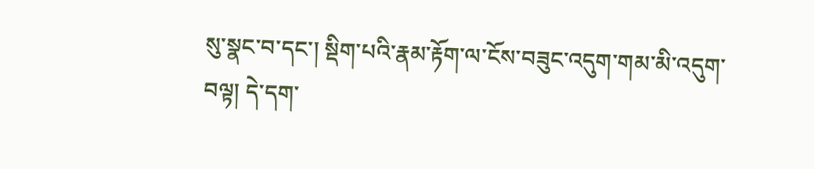སུ་སྣང་བ་དང་། སྡིག་པའི་རྣམ་རྟོག་ལ་ངོས་བཟུང་འདུག་གམ་མི་འདུག་བལྟ། དེ་དག་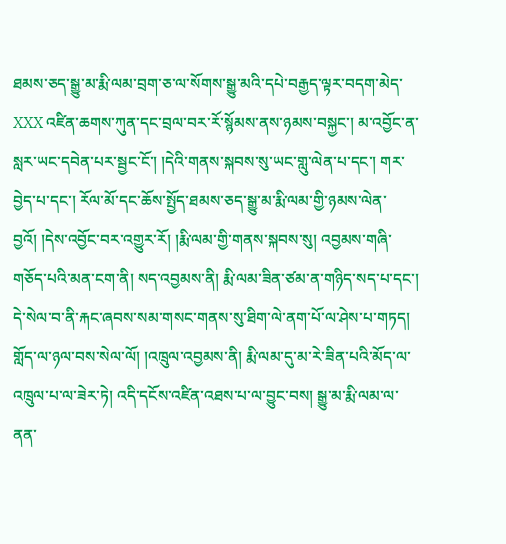ཐམས་ཅད་སྒྱུ་མ་རྨི་ལམ་བྲག་ཅ་ལ་སོགས་སྒྱུ་མའི་དཔེ་བརྒྱད་ལྟར་བདག་མེད་
XXX འཛིན་ཆགས་ཀུན་དང་བྲལ་བར་རོ་སྙོམས་ནས་ཉམས་བསྐྱང་། མ་འབྱོང་ན་སླར་ཡང་དབེན་པར་སྦྱང་ངོ་། །དེའི་གནས་སྐབས་སུ་ཡང་གླུ་ལེན་པ་དང་། གར་བྱེད་པ་དང་། རོལ་མོ་དང་ཆོས་སྤྱོད་ཐམས་ཅད་སྒྱུ་མ་རྨི་ལམ་གྱི་ཉམས་ལེན་བྱའོ། །དེས་འབྱོང་བར་འགྱུར་རོ། །རྨི་ལམ་གྱི་གནས་སྐབས་སུ། འབྱམས་གཞི་གཅོད་པའི་མན་ངག་ནི། སད་འབྱམས་ནི། རྨི་ལམ་ཟིན་ཙམ་ན་གཉིད་སད་པ་དང་། དེ་སེལ་བ་ནི་རྐང་ཞབས་སམ་གསང་གནས་སུ་ཐིག་ལེ་ནག་པོ་ལ་ཤེས་པ་གཏད། གློད་ལ་ཉལ་བས་སེལ་ལོ། །འཁྲུལ་འབྱམས་ནི། རྨི་ལམ་དུ་མ་རེ་ཟིན་པའི་མོད་ལ་འཁྲུལ་པ་ལ་ཟེར་ཏེ། འདི་དངོས་འཛིན་འཐས་པ་ལ་བྱུང་བས། སྒྱུ་མ་རྨི་ལམ་ལ་ནན་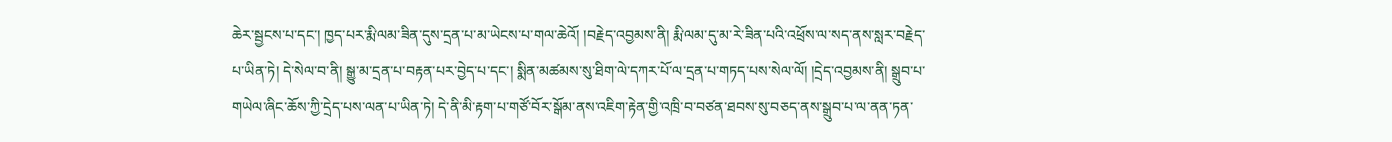ཆེར་སྦྱངས་པ་དང་། ཁྱད་པར་རྨི་ལམ་ཟིན་དུས་དྲན་པ་མ་ཡེངས་པ་གལ་ཆེའོ། །བརྗེད་འབྱམས་ནི། རྨི་ལམ་དུ་མ་རེ་ཟིན་པའི་འཕྲོས་ལ་སད་ནས་སླར་བརྗེད་པ་ཡིན་ཏེ། དེ་སེལ་བ་ནི། སྒྱུ་མ་དྲན་པ་བརྟན་པར་བྱེད་པ་དང་། སྨིན་མཚམས་སུ་ཐིག་ལེ་དཀར་པོ་ལ་དྲན་པ་གཏད་པས་སེལ་ལོ། །དྲེད་འབྱམས་ནི། སྒྲུབ་པ་གཡེལ་ཞིང་ཆོས་ཀྱི་དྲེད་པས་ལན་པ་ཡིན་ཏེ། དེ་ནི་མི་རྟག་པ་གཙོ་བོར་སྒོམ་ནས་འཇིག་རྟེན་གྱི་འཁྲི་བ་བཙན་ཐབས་སུ་བཅད་ནས་སྒྲུབ་པ་ལ་ནན་ཏན་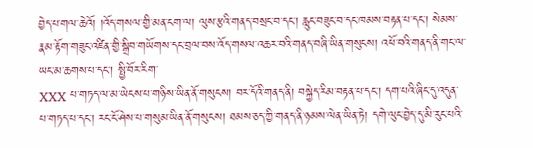བྱེད་པ་གལ་ཆེའོ། །འོད་གསལ་གྱི་མན་ངག་ལ། ལུས་རྩའི་གནད་བསྲང་བ་དང་། རླུང་བཟུང་བ་དང་ཁམས་བརྟན་པ་དང་། སེམས་རྣམ་རྟོག་གཟུང་འཛིན་གྱི་སྒྲིབ་གཡོགས་དང་བྲལ་བས་འོད་གསལ་འཆར་བའི་གནད་བཞི་ཡིན་གསུངས། འཕོ་བའི་གནད་ནི་གང་ལ་ཡང་མ་ཆགས་པ་དང་། སྤྱི་བོར་རིག་
XXX པ་གཏད་ལ་མ་ཡེངས་པ་གཉིས་ཡིན་ནོ་གསུངས། བར་དོའི་གནད་ནི། བསྐྱེད་རིམ་བརྟན་པ་དང་། དག་པའི་ཞིང་དུ་འདུན་པ་གཏད་པ་དང་། རང་ངོ་ཤེས་པ་གསུམ་ཡིན་ནོ་གསུངས། ཐམས་ཅད་ཀྱི་གནད་ནི་ཉམས་ལེན་ཡིན་ཏེ། དགེ་ལུང་བྱེད་དུ་མི་རུང་པའི་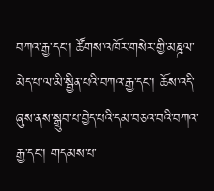བཀའ་རྒྱ་དང་། ཚོགས་འཁོར་གསེར་གྱི་མཎྜལ་མེད་པ་ལ་མི་སྦྱིན་པའི་བཀའ་རྒྱ་དང་། ཆོས་འདི་ཞུས་ནས་སྒྲུབ་པ་བྱེད་པའི་དམ་བཅའ་བའི་བཀའ་རྒྱ་དང་། གདམས་པ་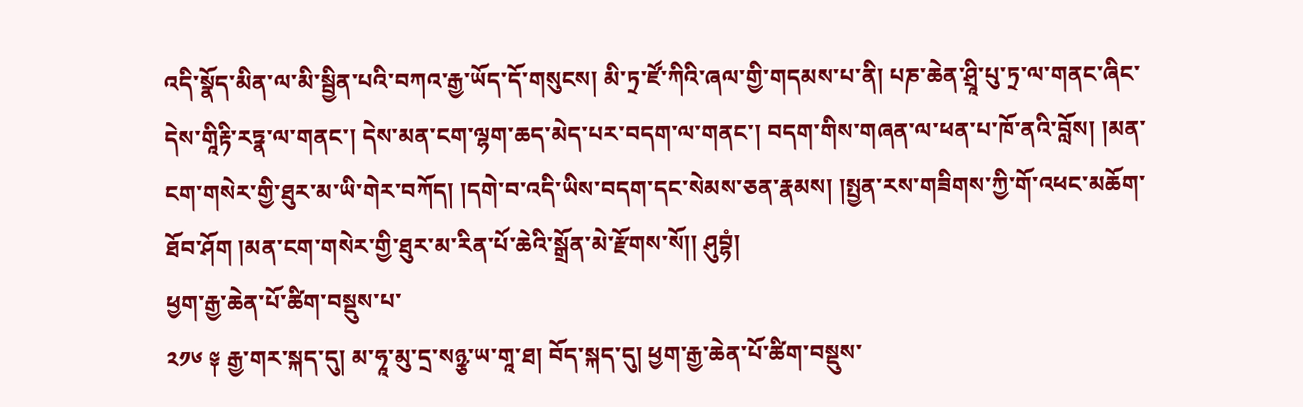འདི་སྣོད་མིན་ལ་མི་སྦྱིན་པའི་བཀའ་རྒྱ་ཡོད་དོ་གསུངས། མི་ཏྲ་ཛོ་ཀིའི་ཞལ་གྱི་གདམས་པ་ནི། པཎ་ཆེན་ཤྲཱི་པུ་ཏྲ་ལ་གནང་ཞིང་དེས་གཱིརྟི་རཏྣ་ལ་གནང་། དེས་མན་ངག་ལྷག་ཆད་མེད་པར་བདག་ལ་གནང་། བདག་གིས་གཞན་ལ་ཕན་པ་ཁོ་ནའི་བློས། །མན་ངག་གསེར་གྱི་ཐུར་མ་ཡི་གེར་བཀོད། །དགེ་བ་འདི་ཡིས་བདག་དང་སེམས་ཅན་རྣམས། །སྤྱན་རས་གཟིགས་ཀྱི་གོ་འཕང་མཆོག་ཐོབ་ཤོག །མན་ངག་གསེར་གྱི་ཐུར་མ་རིན་པོ་ཆེའི་སྒྲོན་མེ་རྫོགས་སོ།། ཤུབྷཾ།
ཕྱག་རྒྱ་ཆེན་པོ་ཚིག་བསྡུས་པ་
༢༡༦ ༈ རྒྱ་གར་སྐད་དུ། མ་ཧཱ་མུ་དྲ་སཉྩ་ཡ་གཱ་ཐ། བོད་སྐད་དུ། ཕྱག་རྒྱ་ཆེན་པོ་ཚིག་བསྡུས་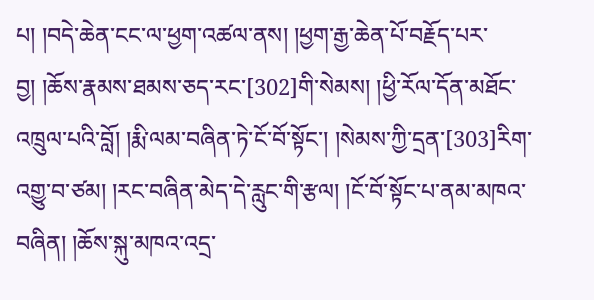པ། །བདེ་ཆེན་ངང་ལ་ཕྱག་འཚལ་ནས། །ཕྱག་རྒྱ་ཆེན་པོ་བརྗོད་པར་བྱ། །ཆོས་རྣམས་ཐམས་ཅད་རང་[302]གི་སེམས། །ཕྱི་རོལ་དོན་མཐོང་འཁྲུལ་པའི་བློ། །རྨི་ལམ་བཞིན་ཏེ་ངོ་བོ་སྟོང་། །སེམས་ཀྱི་དྲན་[303]རིག་འགྱུ་བ་ཙམ། །རང་བཞིན་མེད་དེ་རླུང་གི་རྩལ། །ངོ་བོ་སྟོང་པ་ནམ་མཁའ་བཞིན། །ཆོས་སྐུ་མཁའ་འདྲ་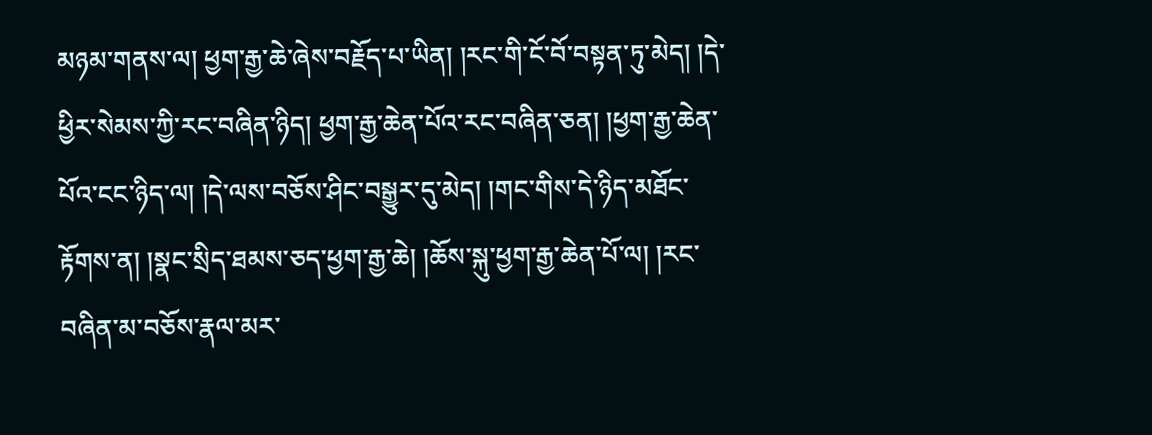མཉམ་གནས་ལ། ཕྱག་རྒྱ་ཆེ་ཞེས་བརྗོད་པ་ཡིན། །རང་གི་ངོ་བོ་བསྟན་ཏུ་མེད། །དེ་ཕྱིར་སེམས་ཀྱི་རང་བཞིན་ཉིད། ཕྱག་རྒྱ་ཆེན་པོའ་རང་བཞིན་ཅན། །ཕྱག་རྒྱ་ཆེན་པོའ་ངང་ཉིད་ལ། །དེ་ལས་བཅོས་ཤིང་བསྒྱུར་དུ་མེད། །གང་གིས་དེ་ཉིད་མཐོང་རྟོགས་ན། །སྣང་སྲིད་ཐམས་ཅད་ཕྱག་རྒྱ་ཆེ། །ཆོས་སྐུ་ཕྱག་རྒྱ་ཆེན་པོ་ལ། །རང་བཞིན་མ་བཅོས་རྣལ་མར་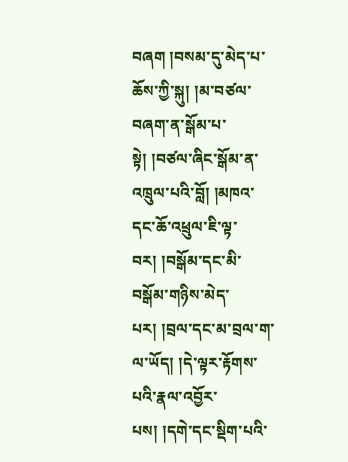བཞག །བསམ་དུ་མེད་པ་ཆོས་ཀྱི་སྐུ། །མ་བཙལ་བཞག་ན་སྒོམ་པ་སྟེ། །བཙལ་ཞིང་སྒོམ་ན་འཁྲུལ་པའི་བློ། །མཁའ་དང་ཆོ་འཕྲུལ་ཇི་ལྟ་བར། །བསྒོམ་དང་མི་བསྒོམ་གཉིས་མེད་པར། །བྲལ་དང་མ་བྲལ་ག་ལ་ཡོད། །དེ་ལྟར་རྟོགས་པའི་རྣལ་འབྱོར་པས། །དགེ་དང་སྡིག་པའི་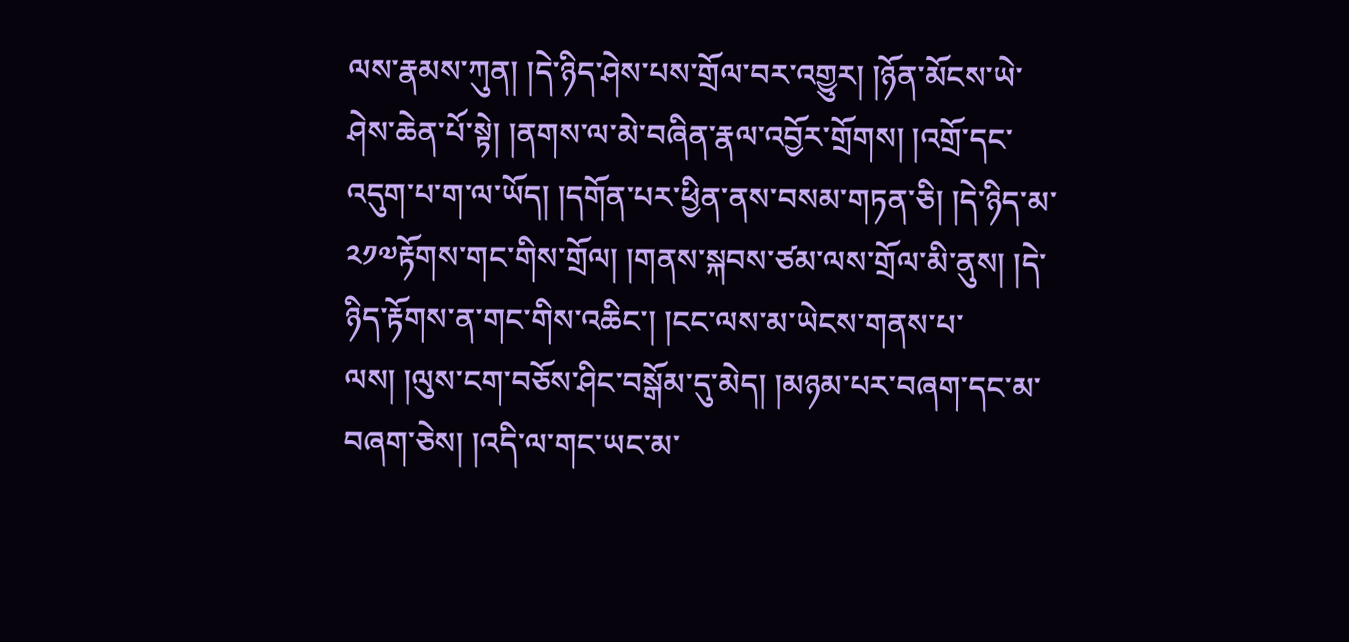ལས་རྣམས་ཀུན། །དེ་ཉིད་ཤེས་པས་གྲོལ་བར་འགྱུར། །ཉོན་མོངས་ཡེ་ཤེས་ཆེན་པོ་སྟེ། །ནགས་ལ་མེ་བཞིན་རྣལ་འབྱོར་གྲོགས། །འགྲོ་དང་འདུག་པ་ག་ལ་ཡོད། །དགོན་པར་ཕྱིན་ནས་བསམ་གཏན་ཅི། །དེ་ཉིད་མ་
༢༡༧རྟོགས་གང་གིས་གྲོལ། །གནས་སྐབས་ཙམ་ལས་གྲོལ་མི་ནུས། །དེ་ཉིད་རྟོགས་ན་གང་གིས་འཆིང་། །ངང་ལས་མ་ཡེངས་གནས་པ་ལས། །ལུས་ངག་བཅོས་ཤིང་བསྒོམ་དུ་མེད། །མཉམ་པར་བཞག་དང་མ་བཞག་ཅེས། །འདི་ལ་གང་ཡང་མ་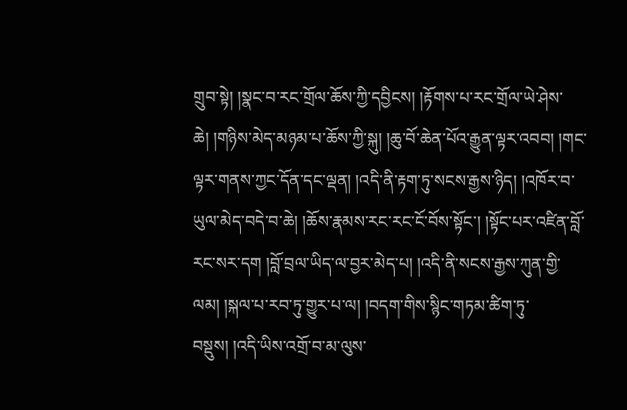གྲུབ་སྟེ། །སྣང་བ་རང་གྲོལ་ཆོས་ཀྱི་དབྱིངས། །རྟོགས་པ་རང་གྲོལ་ཡེ་ཤེས་ཆེ། །གཉིས་མེད་མཉམ་པ་ཆོས་ཀྱི་སྐུ། །ཆུ་བོ་ཆེན་པོའ་རྒྱུན་ལྟར་འབབ། །གང་ལྟར་གནས་ཀྱང་དོན་དང་ལྡན། །འདི་ནི་རྟག་ཏུ་སངས་རྒྱས་ཉིད། །འཁོར་བ་ཡུལ་མེད་བདེ་བ་ཆེ། །ཆོས་རྣམས་རང་རང་ངོ་བོས་སྟོང་། །སྟོང་པར་འཛིན་བློ་རང་སར་དག །བློ་བྲལ་ཡིད་ལ་བྱར་མེད་པ། །འདི་ནི་སངས་རྒྱས་ཀུན་གྱི་ལམ། །སྐལ་པ་རབ་ཏུ་གྱུར་པ་ལ། །བདག་གིས་སྙིང་གཏམ་ཚིག་ཏུ་བསྡུས། །འདི་ཡིས་འགྲོ་བ་མ་ལུས་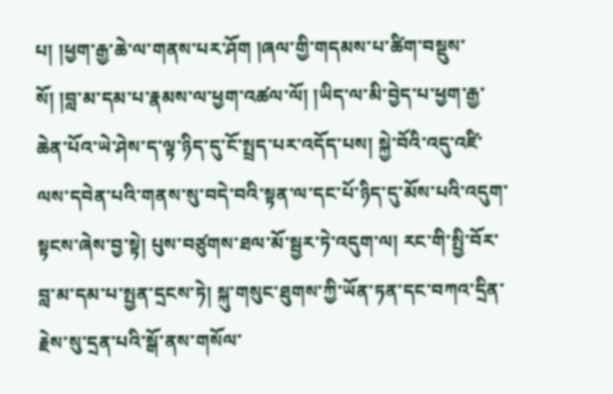པ། །ཕྱག་རྒྱ་ཆེ་ལ་གནས་པར་ཤོག །ཞལ་གྱི་གདམས་པ་ཚིག་བསྡུས་སོ། །བླ་མ་དམ་པ་རྣམས་ལ་ཕྱག་འཚལ་ལོ། །ཡིད་ལ་མི་བྱེད་པ་ཕྱག་རྒྱ་ཆེན་པོའ་ཡེ་ཤེས་ད་ལྟ་ཉིད་དུ་ངོ་སྤྲད་པར་འདོད་པས། སྐྱེ་བོའི་འདུ་འཛི་ལས་དབེན་པའི་གནས་སུ་བདེ་བའི་སྟན་ལ་དང་པོ་ཉིད་དུ་མོས་པའི་འདུག་སྟངས་ཞེས་བྱ་སྟེ། པུས་བཙུགས་ཐལ་མོ་སྦྱར་ཏེ་འདུག་ལ། རང་གི་སྤྱི་བོར་བླ་མ་དམ་པ་སྤྱན་དྲངས་ཏེ། སྐུ་གསུང་ཐུགས་ཀྱི་ཡོན་ཏན་དང་བཀའ་དྲིན་རྗེས་སུ་དྲན་པའི་སྒོ་ནས་གསོལ་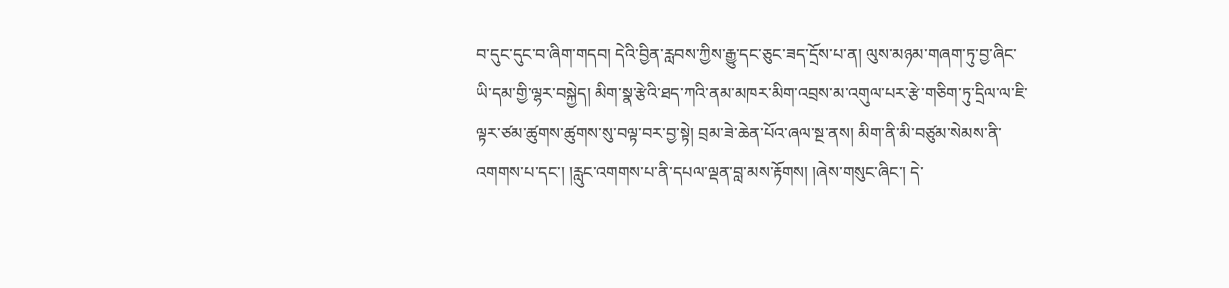བ་དུང་དུང་བ་ཞིག་གདབ། དེའི་བྱིན་རླབས་ཀྱིས་རྒྱུ་དང་ཅུང་ཟད་དྲོས་པ་ན། ལུས་མཉམ་གཞག་ཏུ་བྱ་ཞིང་ཡི་དམ་གྱི་ལྷར་བསྐྱེད། མིག་སྣ་རྩེའི་ཐད་ཀའི་ནམ་མཁར་མིག་འབྲས་མ་འགུལ་པར་རྩེ་གཅིག་ཏུ་དྲིལ་ལ་ཇི་ལྟར་ཙམ་ཚུགས་ཚུགས་སུ་བལྟ་བར་བྱ་སྟེ། བྲམ་ཟེ་ཆེན་པོའ་ཞལ་སྔ་ནས། མིག་ནི་མི་བཙུམ་སེམས་ནི་འགགས་པ་དང་། །རླུང་འགགས་པ་ནི་དཔལ་ལྡན་བླ་མས་རྟོགས། །ཞེས་གསུང་ཞིང་། དེ་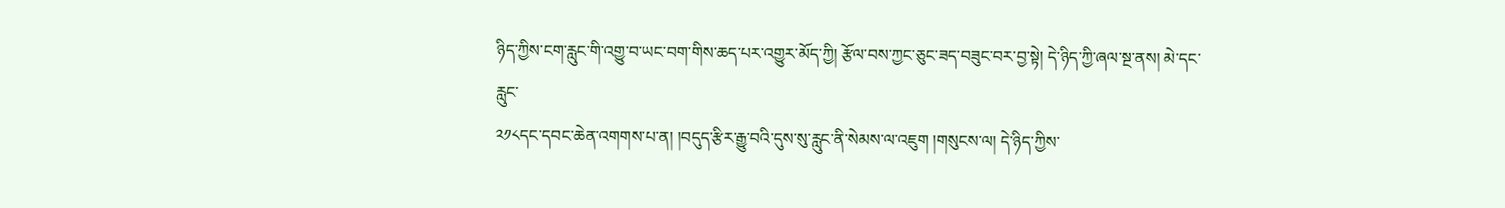ཉིད་ཀྱིས་ངག་རླུང་གི་འགྱུ་བ་ཡང་བག་གིས་ཆད་པར་འགྱུར་མོད་ཀྱི། རྩོལ་བས་ཀྱང་ཅུང་ཟད་བཟུང་བར་བྱ་སྟེ། དེ་ཉིད་ཀྱི་ཞལ་སྔ་ནས། མེ་དང་རླུང་
༢༡༨དང་དབང་ཆེན་འགགས་པ་ན། །བདུད་རྩིར་རྒྱུ་བའི་དུས་སུ་རླུང་ནི་སེམས་ལ་འཇུག །གསུངས་ལ། དེ་ཉིད་ཀྱིས་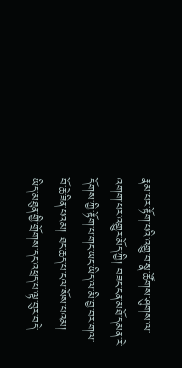རྣམ་པར་རྟོག་པའི་འགྱུ་བ་སྣ་ཚོགས་ཤུགས་ལ་འགག་པར་འགྱུར་མོད་ཀྱི། བཟང་ངན་མཐོ་དམན་རེ་དོགས་ཀྱི་རྟོག་པ་གང་ཡང་ཡིད་ལ་མི་བྱ་བར་གལ་བོ་ཆེ་ཟིན་པའམ། ཐང་ཆད་པ་ངལ་སོས་པའམ། ཡིད་མཐུན་གྱི་གྲོགས་དང་འཕྲད་པ་ལྟ་བུར་བདེ་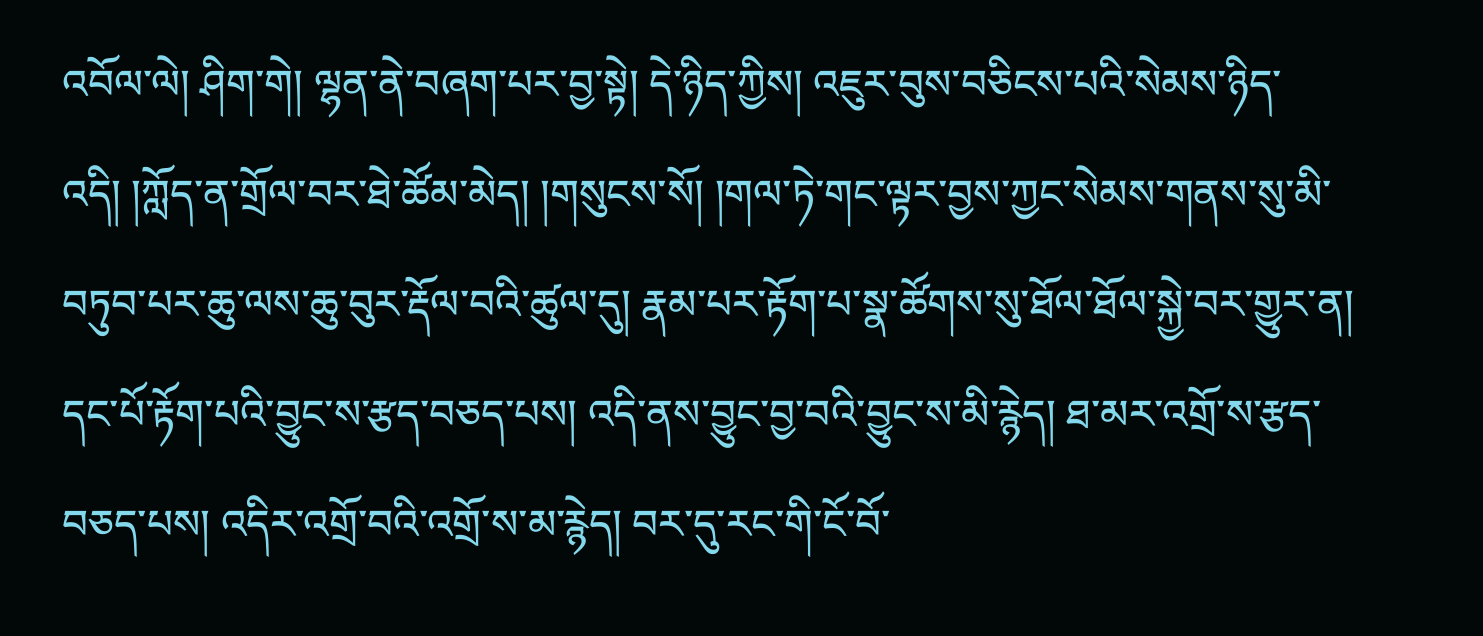འབོལ་ལེ། ཤིག་གེ། ལྷན་ནེ་བཞག་པར་བྱ་སྟེ། དེ་ཉིད་ཀྱིས། འཇུར་བུས་བཅིངས་པའི་སེམས་ཉིད་འདི། །ཀློད་ན་གྲོལ་བར་ཐེ་ཚོམ་མེད། །གསུངས་སོ། །གལ་ཏེ་གང་ལྟར་བྱས་ཀྱང་སེམས་གནས་སུ་མི་བཏུབ་པར་ཆུ་ལས་ཆུ་བུར་རྡོལ་བའི་ཚུལ་དུ། རྣམ་པར་རྟོག་པ་སྣ་ཚོགས་སུ་ཐོལ་ཐོལ་སྐྱེ་བར་གྱུར་ན། དང་པོ་རྟོག་པའི་བྱུང་ས་རྩད་བཅད་པས། འདི་ནས་བྱུང་བྱ་བའི་བྱུང་ས་མི་རྙེད། ཐ་མར་འགྲོ་ས་རྩད་བཅད་པས། འདིར་འགྲོ་བའི་འགྲོ་ས་མ་རྙེད། བར་དུ་རང་གི་ངོ་བོ་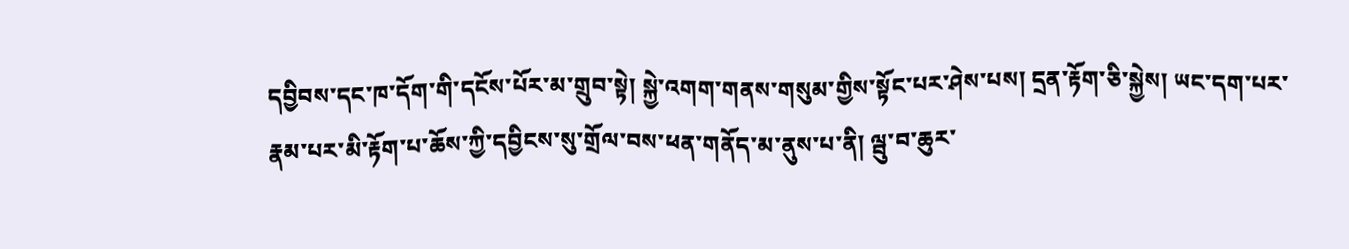དབྱིབས་དང་ཁ་དོག་གི་དངོས་པོར་མ་གྲུབ་སྟེ། སྐྱེ་འགག་གནས་གསུམ་གྱིས་སྟོང་པར་ཤེས་པས། དྲན་རྟོག་ཅི་སྐྱེས། ཡང་དག་པར་རྣམ་པར་མི་རྟོག་པ་ཆོས་ཀྱི་དབྱིངས་སུ་གྲོལ་བས་ཕན་གནོད་མ་ནུས་པ་ནི། ལྦུ་བ་ཆུར་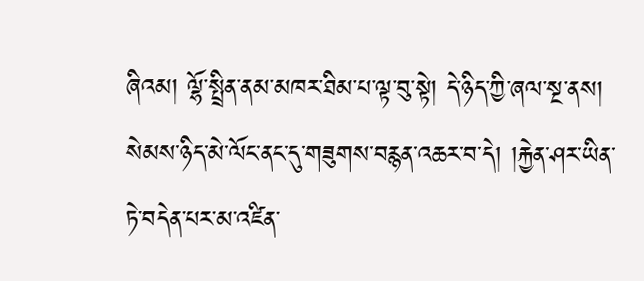ཞིའམ། ལྷོ་སྤྲིན་ནམ་མཁར་ཐིམ་པ་ལྟ་བུ་སྟེ། དེ་ཉིད་ཀྱི་ཞལ་སྔ་ནས། སེམས་ཉིད་མེ་ལོང་ནང་དུ་གཟུགས་བརྙན་འཆར་བ་དེ། །རྐྱེན་ཤར་ཡིན་ཏེ་བདེན་པར་མ་འཛིན་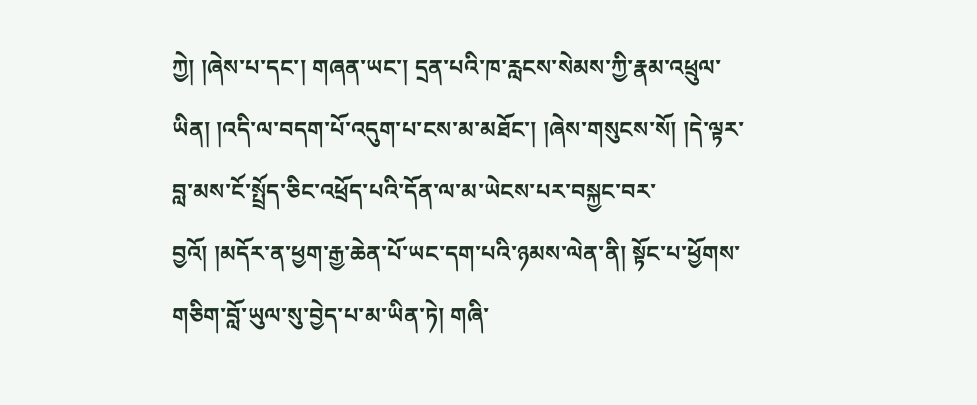ཀྱེ། །ཞེས་པ་དང་། གཞན་ཡང་། དྲན་པའི་ཁ་རླངས་སེམས་ཀྱི་རྣམ་འཕྲུལ་ཡིན། །འདི་ལ་བདག་པོ་འདུག་པ་ངས་མ་མཐོང་། །ཞེས་གསུངས་སོ། །དེ་ལྟར་བླ་མས་ངོ་སྤྲོད་ཅིང་འཕྲོད་པའི་དོན་ལ་མ་ཡེངས་པར་བསྐྱང་བར་བྱའོ། །མདོར་ན་ཕྱག་རྒྱ་ཆེན་པོ་ཡང་དག་པའི་ཉམས་ལེན་ནི། སྟོང་པ་ཕྱོགས་གཅིག་བློ་ཡུལ་སུ་བྱེད་པ་མ་ཡིན་ཏེ། གཞི་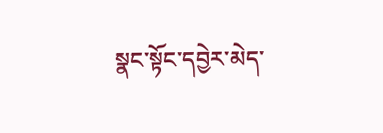སྣང་སྟོང་དབྱེར་མེད་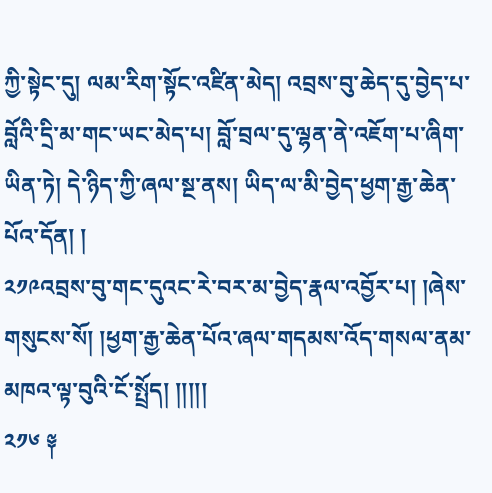ཀྱི་སྟེང་དུ། ལམ་རིག་སྟོང་འཛིན་མེད། འབྲས་བུ་ཆེད་དུ་བྱེད་པ་བློའི་དྲི་མ་གང་ཡང་མེད་པ། བློ་བྲལ་དུ་ལྷན་ནེ་འཇོག་པ་ཞིག་ཡིན་ཏེ། དེ་ཉིད་ཀྱི་ཞལ་སྔ་ནས། ཡིད་ལ་མི་བྱེད་ཕྱག་རྒྱ་ཆེན་པོའ་དོན། །
༢༡༩འབྲས་བུ་གང་དུའང་རེ་བར་མ་བྱེད་རྣལ་འབྱོར་པ། །ཞེས་གསུངས་སོ། །ཕྱག་རྒྱ་ཆེན་པོའ་ཞལ་གདམས་འོད་གསལ་ནམ་མཁའ་ལྟ་བུའི་ངོ་སྤྲོད། །།།།།
༢༡༦ ༈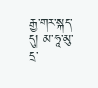རྒྱ་གར་སྐད་དུ། མ་ཧཱ་མུ་དྲ་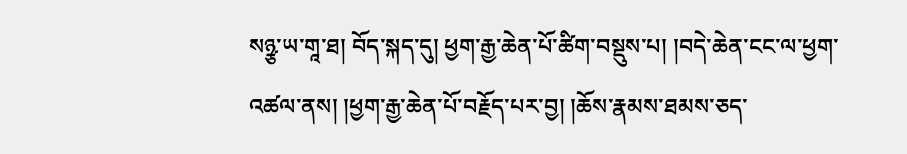སཉྩ་ཡ་གཱ་ཐ། བོད་སྐད་དུ། ཕྱག་རྒྱ་ཆེན་པོ་ཚིག་བསྡུས་པ། །བདེ་ཆེན་ངང་ལ་ཕྱག་འཚལ་ནས། །ཕྱག་རྒྱ་ཆེན་པོ་བརྗོད་པར་བྱ། །ཆོས་རྣམས་ཐམས་ཅད་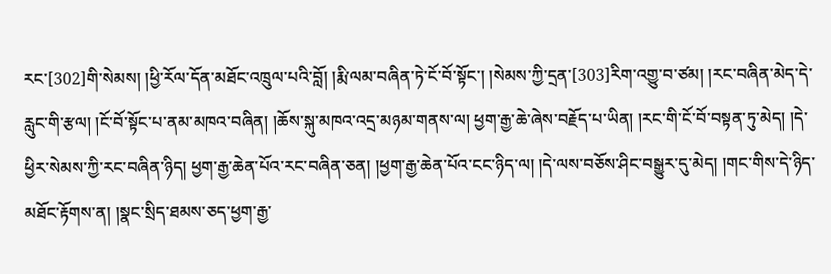རང་[302]གི་སེམས། །ཕྱི་རོལ་དོན་མཐོང་འཁྲུལ་པའི་བློ། །རྨི་ལམ་བཞིན་ཏེ་ངོ་བོ་སྟོང་། །སེམས་ཀྱི་དྲན་[303]རིག་འགྱུ་བ་ཙམ། །རང་བཞིན་མེད་དེ་རླུང་གི་རྩལ། །ངོ་བོ་སྟོང་པ་ནམ་མཁའ་བཞིན། །ཆོས་སྐུ་མཁའ་འདྲ་མཉམ་གནས་ལ། ཕྱག་རྒྱ་ཆེ་ཞེས་བརྗོད་པ་ཡིན། །རང་གི་ངོ་བོ་བསྟན་ཏུ་མེད། །དེ་ཕྱིར་སེམས་ཀྱི་རང་བཞིན་ཉིད། ཕྱག་རྒྱ་ཆེན་པོའ་རང་བཞིན་ཅན། །ཕྱག་རྒྱ་ཆེན་པོའ་ངང་ཉིད་ལ། །དེ་ལས་བཅོས་ཤིང་བསྒྱུར་དུ་མེད། །གང་གིས་དེ་ཉིད་མཐོང་རྟོགས་ན། །སྣང་སྲིད་ཐམས་ཅད་ཕྱག་རྒྱ་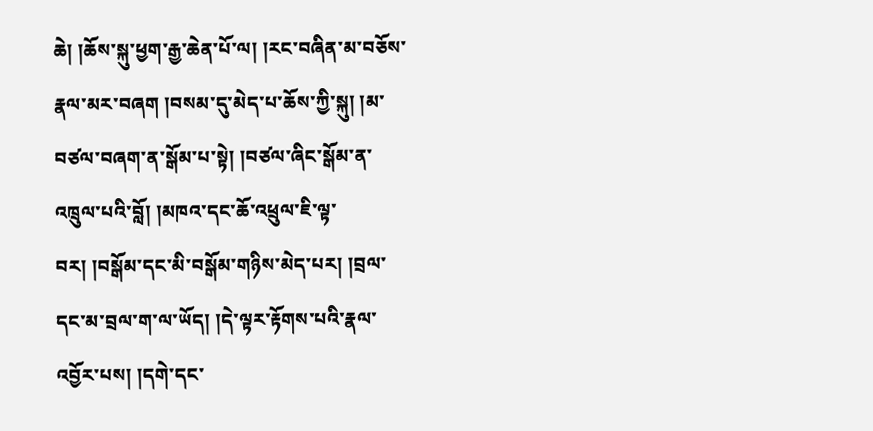ཆེ། །ཆོས་སྐུ་ཕྱག་རྒྱ་ཆེན་པོ་ལ། །རང་བཞིན་མ་བཅོས་རྣལ་མར་བཞག །བསམ་དུ་མེད་པ་ཆོས་ཀྱི་སྐུ། །མ་བཙལ་བཞག་ན་སྒོམ་པ་སྟེ། །བཙལ་ཞིང་སྒོམ་ན་འཁྲུལ་པའི་བློ། །མཁའ་དང་ཆོ་འཕྲུལ་ཇི་ལྟ་བར། །བསྒོམ་དང་མི་བསྒོམ་གཉིས་མེད་པར། །བྲལ་དང་མ་བྲལ་ག་ལ་ཡོད། །དེ་ལྟར་རྟོགས་པའི་རྣལ་འབྱོར་པས། །དགེ་དང་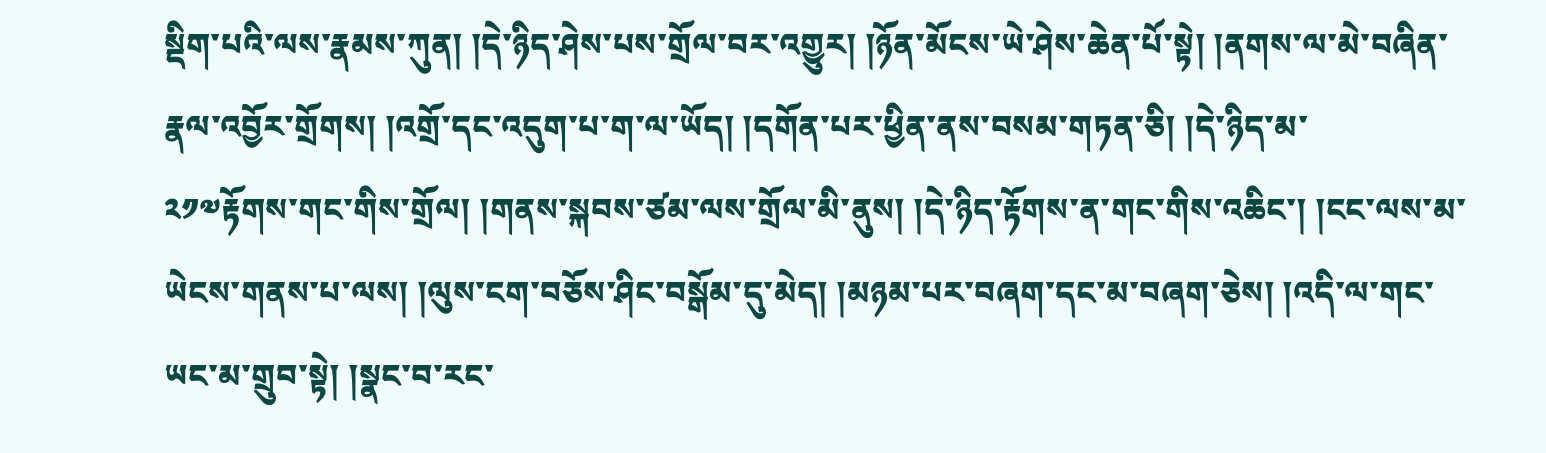སྡིག་པའི་ལས་རྣམས་ཀུན། །དེ་ཉིད་ཤེས་པས་གྲོལ་བར་འགྱུར། །ཉོན་མོངས་ཡེ་ཤེས་ཆེན་པོ་སྟེ། །ནགས་ལ་མེ་བཞིན་རྣལ་འབྱོར་གྲོགས། །འགྲོ་དང་འདུག་པ་ག་ལ་ཡོད། །དགོན་པར་ཕྱིན་ནས་བསམ་གཏན་ཅི། །དེ་ཉིད་མ་
༢༡༧རྟོགས་གང་གིས་གྲོལ། །གནས་སྐབས་ཙམ་ལས་གྲོལ་མི་ནུས། །དེ་ཉིད་རྟོགས་ན་གང་གིས་འཆིང་། །ངང་ལས་མ་ཡེངས་གནས་པ་ལས། །ལུས་ངག་བཅོས་ཤིང་བསྒོམ་དུ་མེད། །མཉམ་པར་བཞག་དང་མ་བཞག་ཅེས། །འདི་ལ་གང་ཡང་མ་གྲུབ་སྟེ། །སྣང་བ་རང་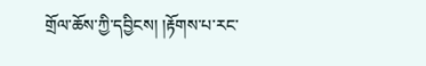གྲོལ་ཆོས་ཀྱི་དབྱིངས། །རྟོགས་པ་རང་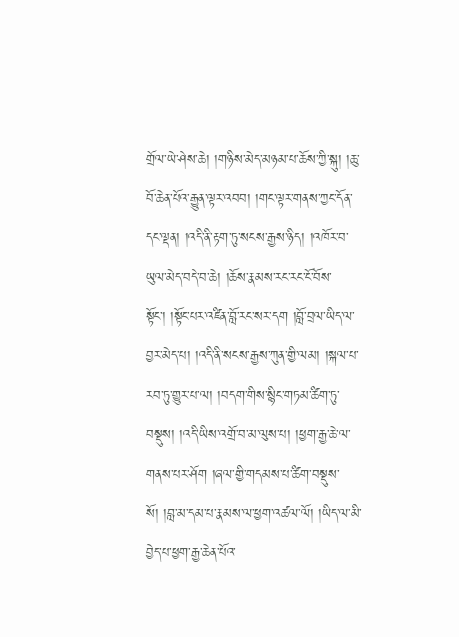གྲོལ་ཡེ་ཤེས་ཆེ། །གཉིས་མེད་མཉམ་པ་ཆོས་ཀྱི་སྐུ། །ཆུ་བོ་ཆེན་པོའ་རྒྱུན་ལྟར་འབབ། །གང་ལྟར་གནས་ཀྱང་དོན་དང་ལྡན། །འདི་ནི་རྟག་ཏུ་སངས་རྒྱས་ཉིད། །འཁོར་བ་ཡུལ་མེད་བདེ་བ་ཆེ། །ཆོས་རྣམས་རང་རང་ངོ་བོས་སྟོང་། །སྟོང་པར་འཛིན་བློ་རང་སར་དག །བློ་བྲལ་ཡིད་ལ་བྱར་མེད་པ། །འདི་ནི་སངས་རྒྱས་ཀུན་གྱི་ལམ། །སྐལ་པ་རབ་ཏུ་གྱུར་པ་ལ། །བདག་གིས་སྙིང་གཏམ་ཚིག་ཏུ་བསྡུས། །འདི་ཡིས་འགྲོ་བ་མ་ལུས་པ། །ཕྱག་རྒྱ་ཆེ་ལ་གནས་པར་ཤོག །ཞལ་གྱི་གདམས་པ་ཚིག་བསྡུས་སོ། །བླ་མ་དམ་པ་རྣམས་ལ་ཕྱག་འཚལ་ལོ། །ཡིད་ལ་མི་བྱེད་པ་ཕྱག་རྒྱ་ཆེན་པོའ་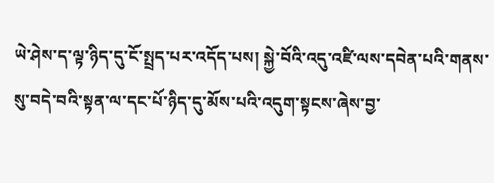ཡེ་ཤེས་ད་ལྟ་ཉིད་དུ་ངོ་སྤྲད་པར་འདོད་པས། སྐྱེ་བོའི་འདུ་འཛི་ལས་དབེན་པའི་གནས་སུ་བདེ་བའི་སྟན་ལ་དང་པོ་ཉིད་དུ་མོས་པའི་འདུག་སྟངས་ཞེས་བྱ་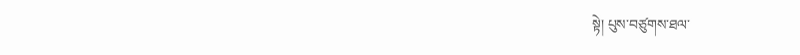སྟེ། པུས་བཙུགས་ཐལ་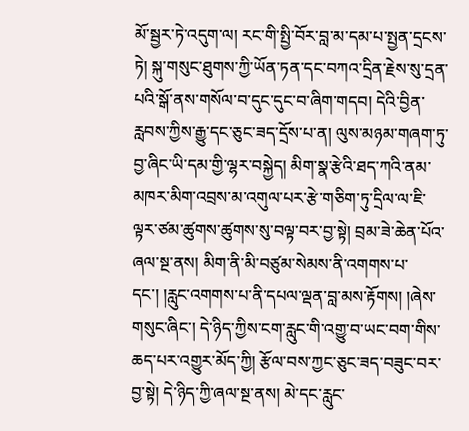མོ་སྦྱར་ཏེ་འདུག་ལ། རང་གི་སྤྱི་བོར་བླ་མ་དམ་པ་སྤྱན་དྲངས་ཏེ། སྐུ་གསུང་ཐུགས་ཀྱི་ཡོན་ཏན་དང་བཀའ་དྲིན་རྗེས་སུ་དྲན་པའི་སྒོ་ནས་གསོལ་བ་དུང་དུང་བ་ཞིག་གདབ། དེའི་བྱིན་རླབས་ཀྱིས་རྒྱུ་དང་ཅུང་ཟད་དྲོས་པ་ན། ལུས་མཉམ་གཞག་ཏུ་བྱ་ཞིང་ཡི་དམ་གྱི་ལྷར་བསྐྱེད། མིག་སྣ་རྩེའི་ཐད་ཀའི་ནམ་མཁར་མིག་འབྲས་མ་འགུལ་པར་རྩེ་གཅིག་ཏུ་དྲིལ་ལ་ཇི་ལྟར་ཙམ་ཚུགས་ཚུགས་སུ་བལྟ་བར་བྱ་སྟེ། བྲམ་ཟེ་ཆེན་པོའ་ཞལ་སྔ་ནས། མིག་ནི་མི་བཙུམ་སེམས་ནི་འགགས་པ་དང་། །རླུང་འགགས་པ་ནི་དཔལ་ལྡན་བླ་མས་རྟོགས། །ཞེས་གསུང་ཞིང་། དེ་ཉིད་ཀྱིས་ངག་རླུང་གི་འགྱུ་བ་ཡང་བག་གིས་ཆད་པར་འགྱུར་མོད་ཀྱི། རྩོལ་བས་ཀྱང་ཅུང་ཟད་བཟུང་བར་བྱ་སྟེ། དེ་ཉིད་ཀྱི་ཞལ་སྔ་ནས། མེ་དང་རླུང་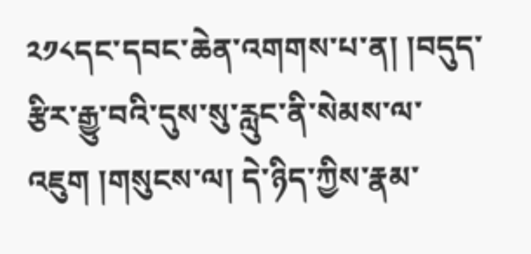༢༡༨དང་དབང་ཆེན་འགགས་པ་ན། །བདུད་རྩིར་རྒྱུ་བའི་དུས་སུ་རླུང་ནི་སེམས་ལ་འཇུག །གསུངས་ལ། དེ་ཉིད་ཀྱིས་རྣམ་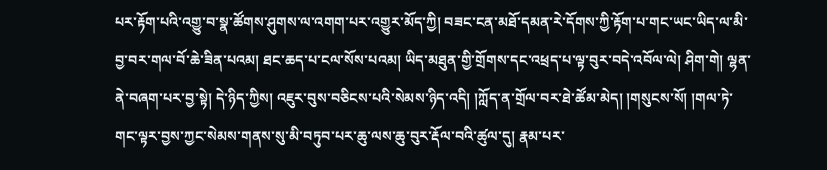པར་རྟོག་པའི་འགྱུ་བ་སྣ་ཚོགས་ཤུགས་ལ་འགག་པར་འགྱུར་མོད་ཀྱི། བཟང་ངན་མཐོ་དམན་རེ་དོགས་ཀྱི་རྟོག་པ་གང་ཡང་ཡིད་ལ་མི་བྱ་བར་གལ་བོ་ཆེ་ཟིན་པའམ། ཐང་ཆད་པ་ངལ་སོས་པའམ། ཡིད་མཐུན་གྱི་གྲོགས་དང་འཕྲད་པ་ལྟ་བུར་བདེ་འབོལ་ལེ། ཤིག་གེ། ལྷན་ནེ་བཞག་པར་བྱ་སྟེ། དེ་ཉིད་ཀྱིས། འཇུར་བུས་བཅིངས་པའི་སེམས་ཉིད་འདི། །ཀློད་ན་གྲོལ་བར་ཐེ་ཚོམ་མེད། །གསུངས་སོ། །གལ་ཏེ་གང་ལྟར་བྱས་ཀྱང་སེམས་གནས་སུ་མི་བཏུབ་པར་ཆུ་ལས་ཆུ་བུར་རྡོལ་བའི་ཚུལ་དུ། རྣམ་པར་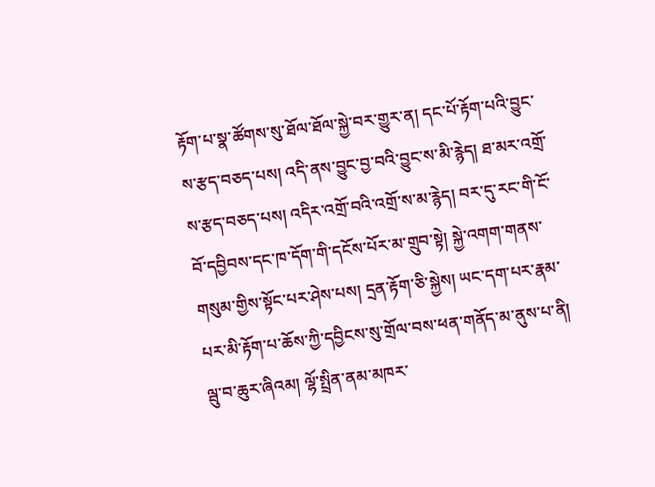རྟོག་པ་སྣ་ཚོགས་སུ་ཐོལ་ཐོལ་སྐྱེ་བར་གྱུར་ན། དང་པོ་རྟོག་པའི་བྱུང་ས་རྩད་བཅད་པས། འདི་ནས་བྱུང་བྱ་བའི་བྱུང་ས་མི་རྙེད། ཐ་མར་འགྲོ་ས་རྩད་བཅད་པས། འདིར་འགྲོ་བའི་འགྲོ་ས་མ་རྙེད། བར་དུ་རང་གི་ངོ་བོ་དབྱིབས་དང་ཁ་དོག་གི་དངོས་པོར་མ་གྲུབ་སྟེ། སྐྱེ་འགག་གནས་གསུམ་གྱིས་སྟོང་པར་ཤེས་པས། དྲན་རྟོག་ཅི་སྐྱེས། ཡང་དག་པར་རྣམ་པར་མི་རྟོག་པ་ཆོས་ཀྱི་དབྱིངས་སུ་གྲོལ་བས་ཕན་གནོད་མ་ནུས་པ་ནི། ལྦུ་བ་ཆུར་ཞིའམ། ལྷོ་སྤྲིན་ནམ་མཁར་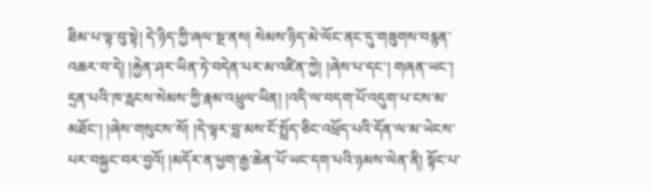ཐིམ་པ་ལྟ་བུ་སྟེ། དེ་ཉིད་ཀྱི་ཞལ་སྔ་ནས། སེམས་ཉིད་མེ་ལོང་ནང་དུ་གཟུགས་བརྙན་འཆར་བ་དེ། །རྐྱེན་ཤར་ཡིན་ཏེ་བདེན་པར་མ་འཛིན་ཀྱེ། །ཞེས་པ་དང་། གཞན་ཡང་། དྲན་པའི་ཁ་རླངས་སེམས་ཀྱི་རྣམ་འཕྲུལ་ཡིན། །འདི་ལ་བདག་པོ་འདུག་པ་ངས་མ་མཐོང་། །ཞེས་གསུངས་སོ། །དེ་ལྟར་བླ་མས་ངོ་སྤྲོད་ཅིང་འཕྲོད་པའི་དོན་ལ་མ་ཡེངས་པར་བསྐྱང་བར་བྱའོ། །མདོར་ན་ཕྱག་རྒྱ་ཆེན་པོ་ཡང་དག་པའི་ཉམས་ལེན་ནི། སྟོང་པ་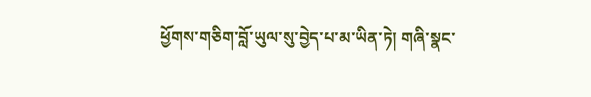ཕྱོགས་གཅིག་བློ་ཡུལ་སུ་བྱེད་པ་མ་ཡིན་ཏེ། གཞི་སྣང་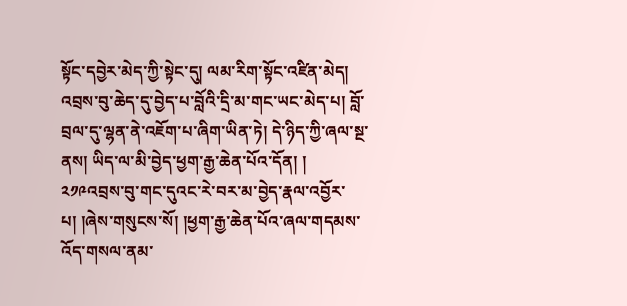སྟོང་དབྱེར་མེད་ཀྱི་སྟེང་དུ། ལམ་རིག་སྟོང་འཛིན་མེད། འབྲས་བུ་ཆེད་དུ་བྱེད་པ་བློའི་དྲི་མ་གང་ཡང་མེད་པ། བློ་བྲལ་དུ་ལྷན་ནེ་འཇོག་པ་ཞིག་ཡིན་ཏེ། དེ་ཉིད་ཀྱི་ཞལ་སྔ་ནས། ཡིད་ལ་མི་བྱེད་ཕྱག་རྒྱ་ཆེན་པོའ་དོན། །
༢༡༩འབྲས་བུ་གང་དུའང་རེ་བར་མ་བྱེད་རྣལ་འབྱོར་པ། །ཞེས་གསུངས་སོ། །ཕྱག་རྒྱ་ཆེན་པོའ་ཞལ་གདམས་འོད་གསལ་ནམ་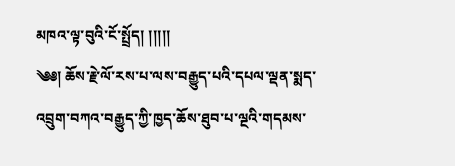མཁའ་ལྟ་བུའི་ངོ་སྤྲོད། །།།།།
༄༅། ཆོས་རྗེ་ལོ་རས་པ་ལས་བརྒྱུད་པའི་དཔལ་ལྡན་སྨད་འབྲུག་བཀའ་བརྒྱུད་ཀྱི་ཁྱད་ཆོས་ཐུབ་པ་ལྔའི་གདམས་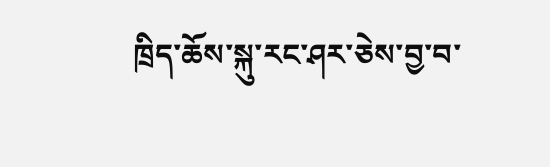ཁྲིད་ཆོས་སྐུ་རང་ཤར་ཅེས་བྱ་བ་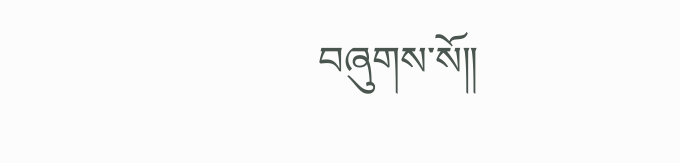བཞུགས་སོ༎